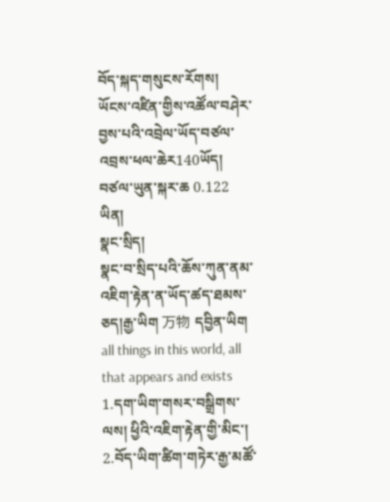བོད་སྐད་གསུངས་རོགས།
ཡོངས་འཛིན་གྱིས་འཚོལ་བཤེར་བྱས་པའི་འབྲེལ་ཡོད་བཙལ་འབྲས་ཕལ་ཆེར140ཡོད། བཙལ་ཡུན་སྐར་ཆ 0.122
ཡིན།
སྣང་སྲིད།
སྣང་བ་སྲིད་པའི་ཆོས་ཀུན་ནམ་འཇིག་རྟེན་ན་ཡོད་ཚད་ཐམས་ཅད།རྒྱ་ཡིག 万物 དབྱིན་ཡིག all things in this world, all that appears and exists 1.དག་ཡིག་གསར་བསྒྲིགས་ལས། ཕྱིའི་འཇིག་རྟེན་གྱི་མིང་། 2.བོད་ཡིག་ཚིག་གཏེར་རྒྱ་མཚོ་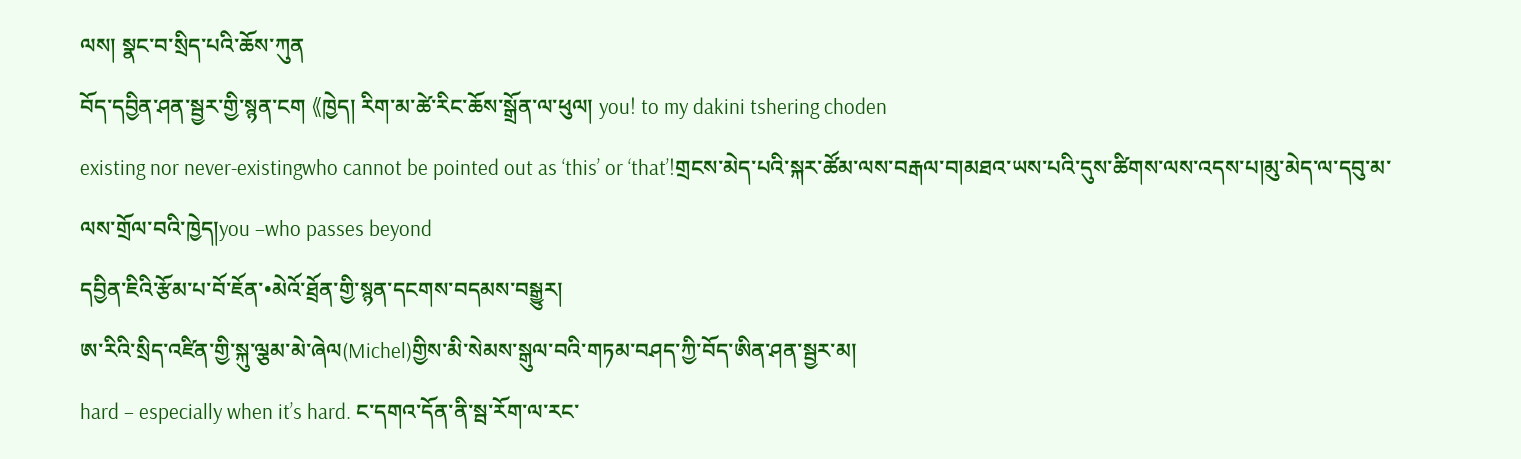ལས། སྣང་བ་སྲིད་པའི་ཆོས་ཀུན
བོད་དབྱིན་ཤན་སྦྱར་གྱི་སྙན་ངག 《ཁྱེད། རིག་མ་ཚེ་རིང་ཆོས་སྒྲོན་ལ་ཕུལ། you! to my dakini tshering choden
existing nor never-existingwho cannot be pointed out as ‘this’ or ‘that’!གྲངས་མེད་པའི་སྐར་ཚོམ་ལས་བརྒལ་བ།མཐའ་ཡས་པའི་དུས་ཚིགས་ལས་འདས་པ།མུ་མེད་ལ་དབུ་མ་ལས་གྲོལ་བའི་ཁྱེད།you –who passes beyond
དབྱིན་ཇིའི་རྩོམ་པ་བོ་ཇོན་•མེའོ་ཐྲོན་གྱི་སྙན་དངགས་བདམས་བསྒྱུར།
ཨ་རིའི་སྲིད་འཛིན་གྱི་སྐུ་ལྕམ་མེ་ཞེལ(Michel)གྱིས་མི་སེམས་སྒུལ་བའི་གཏམ་བཤད་ཀྱི་བོད་ཨིན་ཤན་སྦྱར་མ།
hard – especially when it’s hard. ང་དགའ་དོན་ནི་སྦ་རོག་ལ་རང་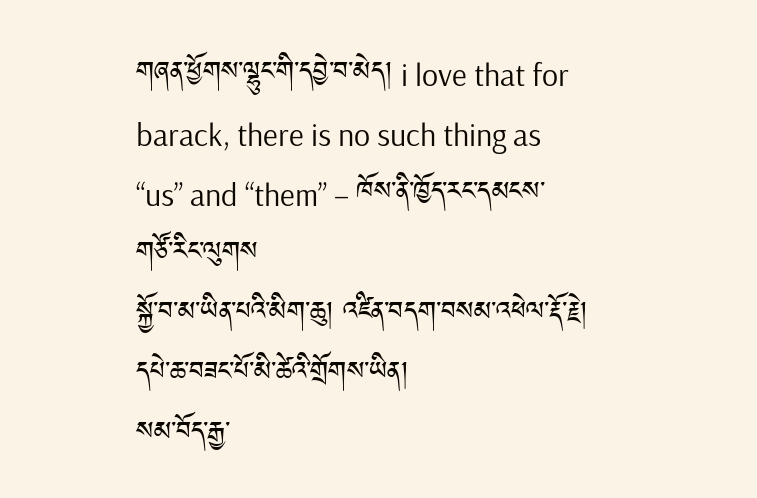གཞན་ཕྱོགས་ལྷུང་གི་དབྱེ་བ་མེད། i love that for barack, there is no such thing as “us” and “them” – ཁོས་ནི་ཁྱོད་རང་དམངས་གཙོ་རིང་ལུགས
སྐྱོ་བ་མ་ཡིན་པའི་མིག་ཆུ། འཛིན་བདག་བསམ་འཕེལ་རྡོ་རྗེ།
དཔེ་ཆ་བཟང་པོ་མི་ཚེའི་གྲོགས་ཡིན།
སམ་བོད་རྒྱ་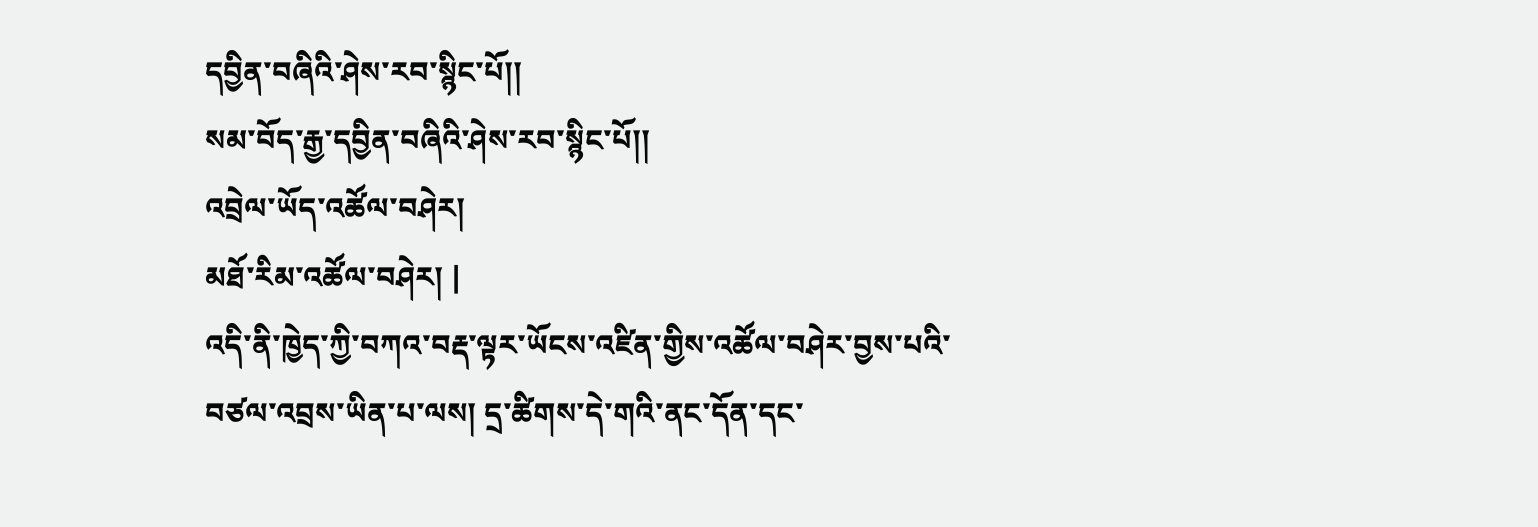དབྱིན་བཞིའི་ཤེས་རབ་སྙིང་པོ།།
སམ་བོད་རྒྱ་དབྱིན་བཞིའི་ཤེས་རབ་སྙིང་པོ།།
འབྲེལ་ཡོད་འཚོལ་བཤེར།
མཐོ་རིམ་འཚོལ་བཤེར། |
འདི་ནི་ཁྱེད་ཀྱི་བཀའ་བརྡ་ལྟར་ཡོངས་འཛིན་གྱིས་འཚོལ་བཤེར་བྱས་པའི་བཙལ་འབྲས་ཡིན་པ་ལས། དྲ་ཚིགས་དེ་གའི་ནང་དོན་དང་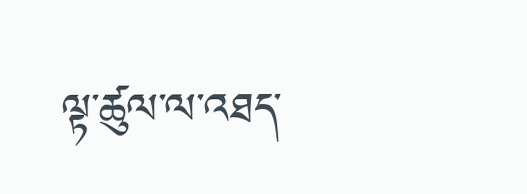ལྟ་ཚུལ་ལ་འཐད་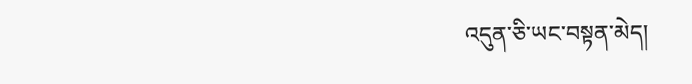འདུན་ཅི་ཡང་བསྟན་མེད།